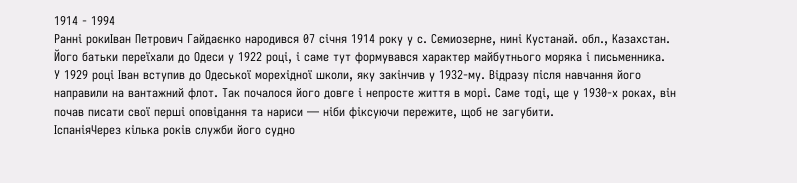1914 - 1994
Ранні рокиІван Петрович Гайдаєнко народився 07 січня 1914 року у с. Семиозерне, нині Кустанай. обл., Казахстан. Його батьки переїхали до Одеси у 1922 році, і саме тут формувався характер майбутнього моряка і письменника.
У 1929 році Іван вступив до Одеської морехідної школи, яку закінчив у 1932-му. Відразу після навчання його направили на вантажний флот. Так почалося його довге і непросте життя в морі. Саме тоді, ще у 1930-х роках, він почав писати свої перші оповідання та нариси — ніби фіксуючи пережите, щоб не загубити.
ІспаніяЧерез кілька років служби його судно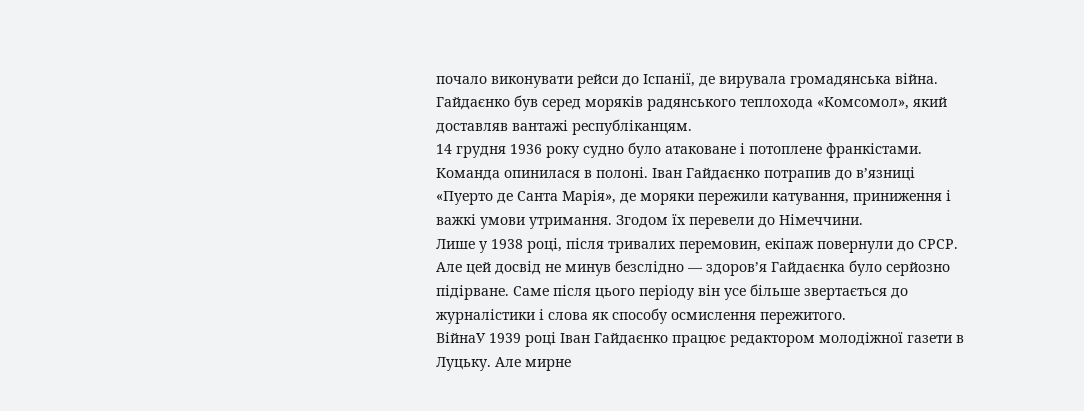почало виконувати рейси до Іспанії, де вирувала громадянська війна. Гайдаєнко був серед моряків радянського теплохода «Комсомол», який доставляв вантажі республіканцям.
14 грудня 1936 року судно було атаковане і потоплене франкістами. Команда опинилася в полоні. Іван Гайдаєнко потрапив до в’язниці «Пуерто де Санта Марія», де моряки пережили катування, приниження і важкі умови утримання. Згодом їх перевели до Німеччини.
Лише у 1938 році, після тривалих перемовин, екіпаж повернули до СРСР. Але цей досвід не минув безслідно — здоров’я Гайдаєнка було серйозно підірване. Саме після цього періоду він усе більше звертається до журналістики і слова як способу осмислення пережитого.
ВійнаУ 1939 році Іван Гайдаєнко працює редактором молодіжної газети в Луцьку. Але мирне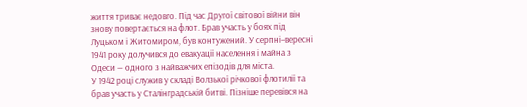життя триває недовго. Під час Другої світової війни він знову повертається на флот. Брав участь у боях під Луцьком і Житомиром, був контужений. У серпні–вересні 1941 року долучився до евакуації населення і майна з Одеси — одного з найважчих епізодів для міста.
У 1942 році служив у складі Волзької річкової флотилії та брав участь у Сталінградській битві. Пізніше перевівся на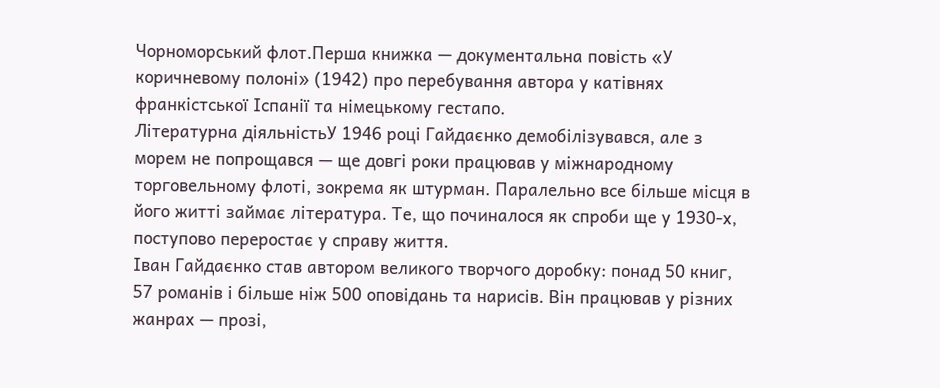Чорноморський флот.Перша книжка — документальна повість «У коричневому полоні» (1942) про перебування автора у катівнях франкістської Іспанії та німецькому гестапо.
Літературна діяльністьУ 1946 році Гайдаєнко демобілізувався, але з морем не попрощався — ще довгі роки працював у міжнародному торговельному флоті, зокрема як штурман. Паралельно все більше місця в його житті займає література. Те, що починалося як спроби ще у 1930-х, поступово переростає у справу життя.
Іван Гайдаєнко став автором великого творчого доробку: понад 50 книг, 57 романів і більше ніж 500 оповідань та нарисів. Він працював у різних жанрах — прозі,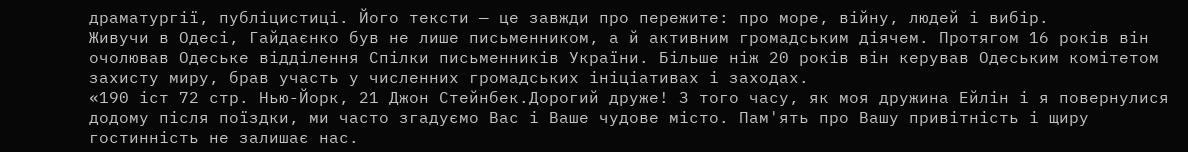драматургії, публіцистиці. Його тексти — це завжди про пережите: про море, війну, людей і вибір.
Живучи в Одесі, Гайдаєнко був не лише письменником, а й активним громадським діячем. Протягом 16 років він очолював Одеське відділення Спілки письменників України. Більше ніж 20 років він керував Одеським комітетом захисту миру, брав участь у численних громадських ініціативах і заходах.
«190 іст 72 стр. Нью-Йорк, 21 Джон Стейнбек.Дорогий друже! З того часу, як моя дружина Ейлін і я повернулися додому після поїздки, ми часто згадуємо Вас і Ваше чудове місто. Пам'ять про Вашу привітність і щиру гостинність не залишає нас.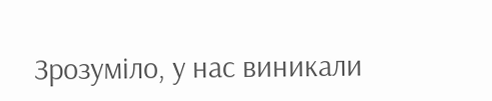Зрозуміло, у нас виникали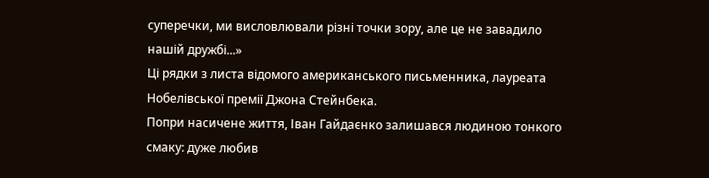суперечки, ми висловлювали різні точки зору, але це не завадило нашій дружбі...»
Ці рядки з листа відомого американського письменника, лауреата Нобелівської премії Джона Стейнбека.
Попри насичене життя, Іван Гайдаєнко залишався людиною тонкого смаку: дуже любив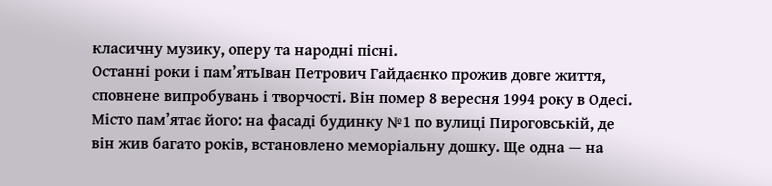класичну музику, оперу та народні пісні.
Останні роки і пам’ятьІван Петрович Гайдаєнко прожив довге життя, сповнене випробувань і творчості. Він помер 8 вересня 1994 року в Одесі.
Місто пам’ятає його: на фасаді будинку №1 по вулиці Пироговській, де він жив багато років, встановлено меморіальну дошку. Ще одна — на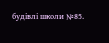будівлі школи №85.